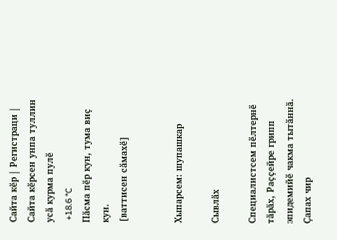Сайта кӗр | Регистраци | Сайта кӗрсен унпа туллин усӑ курма пулӗ
 +18.6 °C
Пӑсма пӗр кун, тума виҫ кун.
[ваттисен сӑмахӗ]


Хыпарсем: шупашкар

Сывлӑх

Специалистсем пӗлтернӗ тӑрӑх, Раҫҫейре грипп эпидемийӗ чакма тытӑннӑ. Ҫапах чир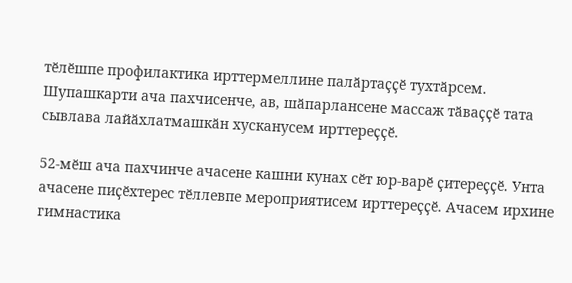тӗлӗшпе профилактика ирттермеллине палӑртаҫҫӗ тухтӑрсем. Шупашкарти ача пахчисенче, ав, шӑпарлансене массаж тӑваҫҫӗ тата сывлава лайӑхлатмашкӑн хусканусем ирттереҫҫӗ.

52-мӗш ача пахчинче ачасене кашни кунах сӗт юр-варӗ ҫитереҫҫӗ. Унта ачасене пиҫӗхтерес тӗллевпе мероприятисем ирттереҫҫӗ. Ачасем ирхине гимнастика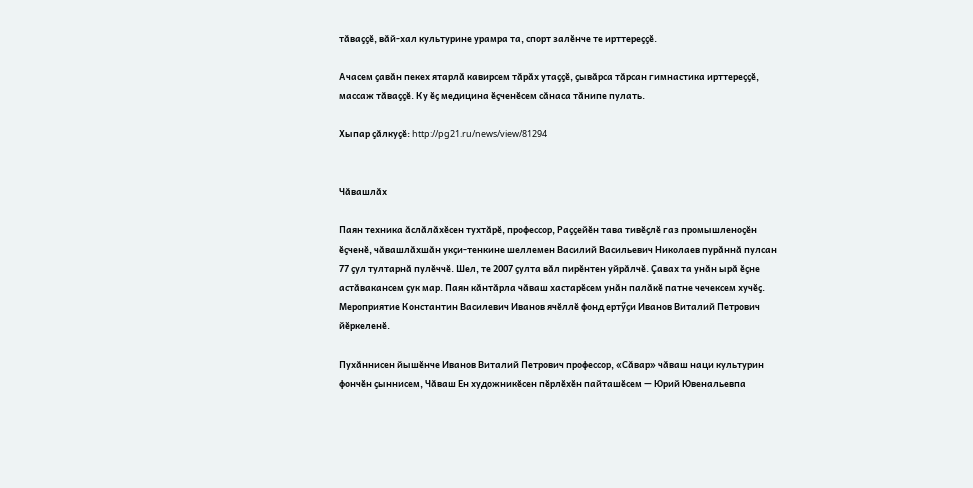тӑваҫҫӗ, вӑй-хал культурине урамра та, спорт залӗнче те ирттереҫҫӗ.

Ачасем ҫавӑн пекех ятарлӑ кавирсем тӑрӑх утаҫҫӗ, ҫывӑрса тӑрсан гимнастика ирттереҫҫӗ, массаж тӑваҫҫӗ. Ку ӗҫ медицина ӗҫченӗсем сӑнаса тӑнипе пулать.

Хыпар ҫӑлкуҫӗ: http://pg21.ru/news/view/81294


Чӑвашлӑх

Паян техника ӑслӑлӑхӗсен тухтӑрӗ, профессор, Раҫҫейӗн тава тивӗҫлӗ газ промышленоҫӗн ӗҫченӗ, чӑвашлӑхшӑн укҫи-тенкине шеллемен Василий Васильевич Николаев пурӑннӑ пулсан 77 ҫул тултарнӑ пулӗччӗ. Шел, те 2007 ҫулта вӑл пирӗнтен уйрӑлчӗ. Ҫавах та унӑн ырӑ ӗҫне астӑвакансем ҫук мар. Паян кӑнтӑрла чӑваш хастарӗсем унӑн палӑкӗ патне чечексем хучӗҫ. Мероприятие Константин Василевич Иванов ячӗллӗ фонд ертӳҫи Иванов Виталий Петрович йӗркеленӗ.

Пухӑннисен йышӗнче Иванов Виталий Петрович профессор, «Сӑвар» чӑваш наци культурин фончӗн ҫыннисем, Чӑваш Ен художникӗсен пӗрлӗхӗн пайташӗсем — Юрий Ювенальевпа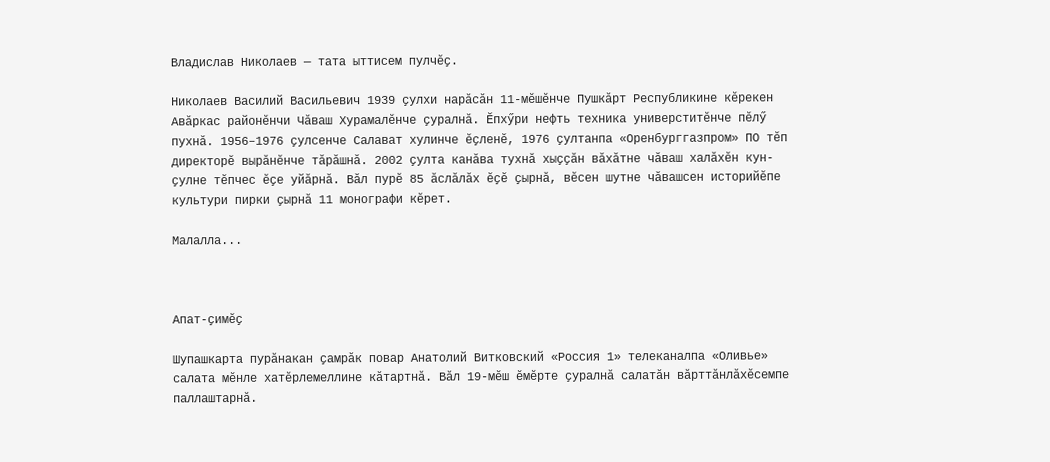Владислав Николаев — тата ыттисем пулчӗҫ.

Николаев Василий Васильевич 1939 ҫулхи нарӑсӑн 11-мӗшӗнче Пушкӑрт Республикине кӗрекен Авӑркас районӗнчи Чӑваш Хурамалӗнче ҫуралнӑ. Ӗпхӳри нефть техника универститӗнче пӗлӳ пухнӑ. 1956–1976 ҫулсенче Салават хулинче ӗҫленӗ, 1976 ҫултанпа «Оренбурггазпром» ПО тӗп директорӗ вырӑнӗнче тӑрӑшнӑ. 2002 ҫулта канӑва тухнӑ хыҫҫӑн вӑхӑтне чӑваш халӑхӗн кун-ҫулне тӗпчес ӗҫе уйӑрнӑ. Вӑл пурӗ 85 ӑслӑлӑх ӗҫӗ ҫырнӑ, вӗсен шутне чӑвашсен историйӗпе культури пирки ҫырнӑ 11 монографи кӗрет.

Малалла...



Апат-ҫимӗҫ

Шупашкарта пурӑнакан ҫамрӑк повар Анатолий Витковский «Россия 1» телеканалпа «Оливье» салата мӗнле хатӗрлемеллине кӑтартнӑ. Вӑл 19-мӗш ӗмӗрте ҫуралнӑ салатӑн вӑрттӑнлӑхӗсемпе паллаштарнӑ.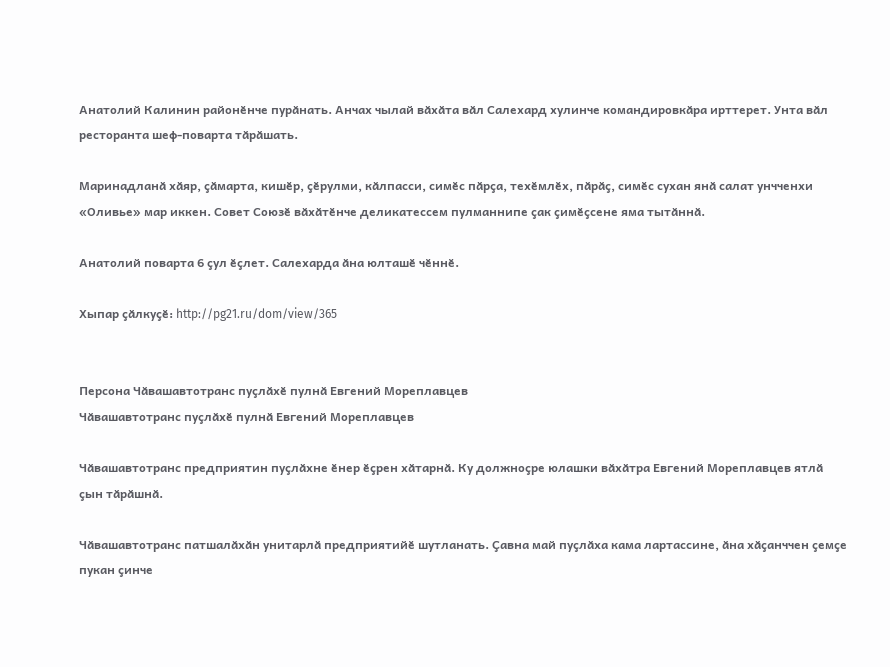Анатолий Калинин районӗнче пурӑнать. Анчах чылай вӑхӑта вӑл Салехард хулинче командировкӑра ирттерет. Унта вӑл ресторанта шеф-поварта тӑрӑшать.

Маринадланӑ хӑяр, ҫӑмарта, кишӗр, ҫӗрулми, кӑлпасси, симӗс пӑрҫа, техӗмлӗх, пӑрӑҫ, симӗс сухан янӑ салат унчченхи «Оливье» мар иккен. Совет Союзӗ вӑхӑтӗнче деликатессем пулманнипе ҫак ҫимӗҫсене яма тытӑннӑ.

Анатолий поварта 6 ҫул ӗҫлет. Салехарда ӑна юлташӗ чӗннӗ.

Хыпар ҫӑлкуҫӗ: http://pg21.ru/dom/view/365


Персона Чӑвашавтотранс пуҫлӑхӗ пулнӑ Евгений Мореплавцев
Чӑвашавтотранс пуҫлӑхӗ пулнӑ Евгений Мореплавцев

Чӑвашавтотранс предприятин пуҫлӑхне ӗнер ӗҫрен хӑтарнӑ. Ку должноҫре юлашки вӑхӑтра Евгений Мореплавцев ятлӑ ҫын тӑрӑшнӑ.

Чӑвашавтотранс патшалӑхӑн унитарлӑ предприятийӗ шутланать. Ҫавна май пуҫлӑха кама лартассине, ӑна хӑҫанччен ҫемҫе пукан ҫинче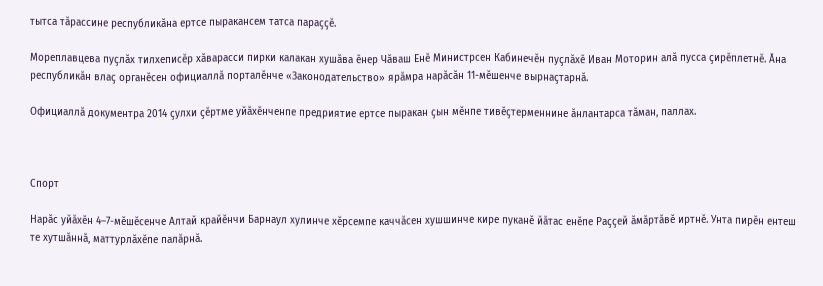тытса тӑрассине республикӑна ертсе пыракансем татса параҫҫӗ.

Мореплавцева пуҫлӑх тилхеписӗр хӑварасси пирки калакан хушӑва ӗнер Чӑваш Енӗ Министрсен Кабинечӗн пуҫлӑхӗ Иван Моторин алӑ пусса ҫирӗплетнӗ. Ӑна республикӑн влаҫ органӗсен официаллӑ порталӗнче «Законодательство» ярӑмра нарӑсӑн 11-мӗшенче вырнаҫтарнӑ.

Официаллӑ документра 2014 ҫулхи ҫӗртме уйӑхӗнченпе предриятие ертсе пыракан ҫын мӗнпе тивӗҫтерменнине ӑнлантарса тӑман, паллах.



Спорт

Нарӑс уйӑхӗн 4–7-мӗшӗсенче Алтай крайӗнчи Барнаул хулинче хӗрсемпе каччӑсен хушшинче кире пуканӗ йӑтас енӗпе Раҫҫей ӑмӑртӑвӗ иртнӗ. Унта пирӗн ентеш те хутшӑннӑ, маттурлӑхӗпе палӑрнӑ.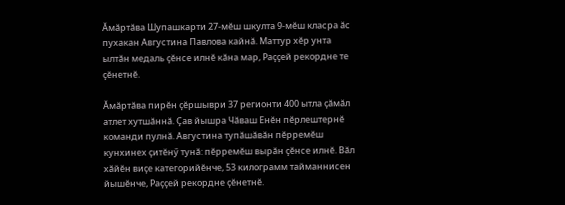Ӑмӑртӑва Шупашкарти 27-мӗш шкулта 9-мӗш класра ӑс пухакан Августина Павлова кайнӑ. Маттур хӗр унта ылтӑн медаль ҫӗнсе илнӗ кӑна мар, Раҫҫей рекордне те ҫӗнетнӗ.

Ӑмӑртӑва пирӗн ҫӗршыври 37 регионти 400 ытла ҫӑмӑл атлет хутшӑннӑ. Ҫав йышра Чӑваш Енӗн пӗрлештернӗ команди пулнӑ. Августина тупӑшӑвӑн пӗрремӗш кунхинех ҫитӗнӳ тунӑ: пӗрремӗш вырӑн ҫӗнсе илнӗ. Вӑл хӑйӗн виҫе категорийӗнче, 53 килограмм тайманнисен йышӗнче, Раҫҫей рекордне ҫӗнетнӗ.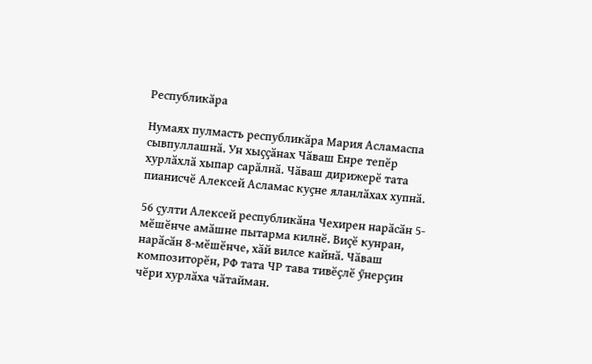Республикӑра

Нумаях пулмасть республикӑра Мария Асламаспа сывпуллашнӑ. Ун хыҫҫӑнах Чӑваш Енре тепӗр хурлӑхлӑ хыпар сарӑлнӑ. Чӑваш дирижерӗ тата пианисчӗ Алексей Асламас куҫне яланлӑхах хупнӑ.

56 ҫулти Алексей республикӑна Чехирен нарӑсӑн 5-мӗшӗнче амӑшне пытарма килнӗ. Виҫӗ кунран, нарӑсӑн 8-мӗшӗнче, хӑй вилсе кайнӑ. Чӑваш композиторӗн, РФ тата ЧР тава тивӗҫлӗ ӳнерҫин чӗри хурлӑха чӑтайман.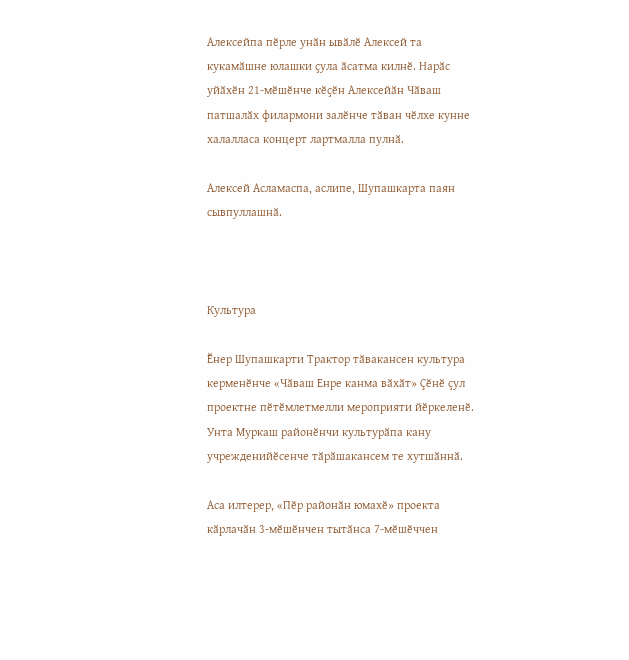Алексейпа пӗрле унӑн ывӑлӗ Алексей та кукамӑшне юлашки ҫула ӑсатма килнӗ. Нарӑс уйӑхӗн 21-мӗшӗнче кӗҫӗн Алексейӑн Чӑваш патшалӑх филармони залӗнче тӑван чӗлхе кунне халалласа концерт лартмалла пулнӑ.

Алексей Асламаспа, аслипе, Шупашкарта паян сывпуллашнӑ.



Культура

Ӗнер Шупашкарти Трактор тӑвакансен культура керменӗнче «Чӑваш Енре канма вӑхӑт» Ҫӗнӗ ҫул проектне пӗтӗмлетмелли мероприяти йӗркеленӗ. Унта Муркаш районӗнчи культурӑпа кану учрежденийӗсенче тӑрӑшакансем те хутшӑннӑ.

Аса илтерер, «Пӗр районӑн юмахӗ» проекта кӑрлачӑн 3-мӗшӗнчен тытӑнса 7-мӗшӗччен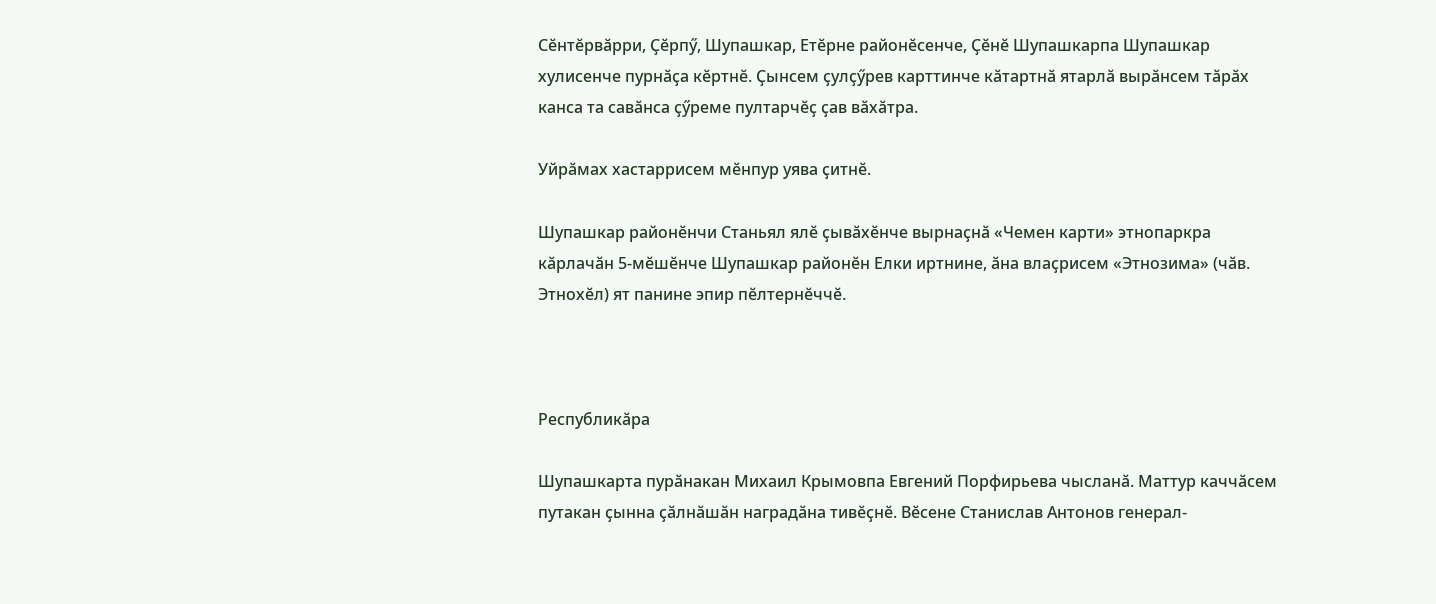Сӗнтӗрвӑрри, Ҫӗрпӳ, Шупашкар, Етӗрне районӗсенче, Ҫӗнӗ Шупашкарпа Шупашкар хулисенче пурнӑҫа кӗртнӗ. Ҫынсем ҫулҫӳрев карттинче кӑтартнӑ ятарлӑ вырӑнсем тӑрӑх канса та савӑнса ҫӳреме пултарчӗҫ ҫав вӑхӑтра.

Уйрӑмах хастаррисем мӗнпур уява ҫитнӗ.

Шупашкар районӗнчи Станьял ялӗ ҫывӑхӗнче вырнаҫнӑ «Чемен карти» этнопаркра кӑрлачӑн 5-мӗшӗнче Шупашкар районӗн Елки иртнине, ӑна влаҫрисем «Этнозима» (чӑв. Этнохӗл) ят панине эпир пӗлтернӗччӗ.



Республикӑра

Шупашкарта пурӑнакан Михаил Крымовпа Евгений Порфирьева чысланӑ. Маттур каччӑсем путакан ҫынна ҫӑлнӑшӑн наградӑна тивӗҫнӗ. Вӗсене Станислав Антонов генерал-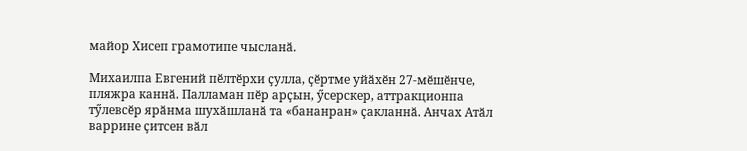майор Хисеп грамотипе чысланӑ.

Михаилпа Евгений пӗлтӗрхи ҫулла, ҫӗртме уйӑхӗн 27-мӗшӗнче, пляжра каннӑ. Палламан пӗр арҫын, ӳсерскер, аттракционпа тӳлевсӗр ярӑнма шухӑшланӑ та «бананран» ҫакланнӑ. Анчах Атӑл варрине ҫитсен вӑл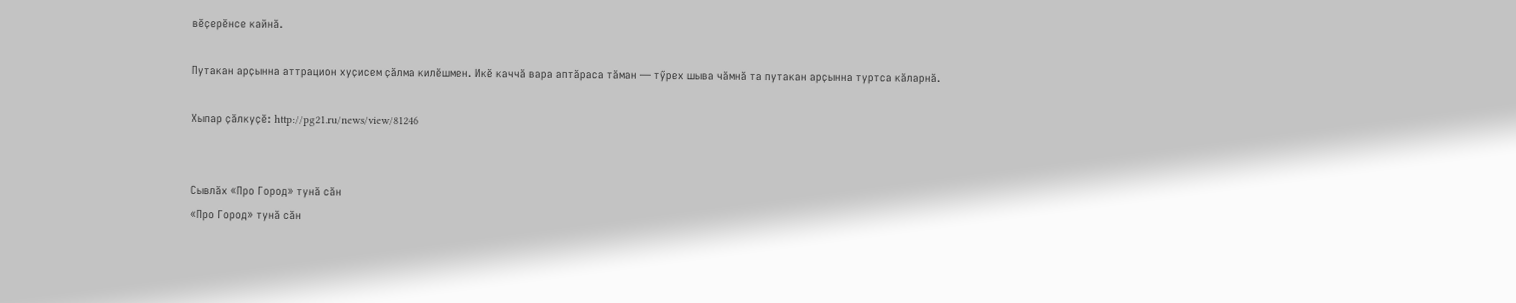вӗҫерӗнсе кайнӑ.

Путакан арҫынна аттрацион хуҫисем ҫӑлма килӗшмен. Икӗ каччӑ вара аптӑраса тӑман — тӳрех шыва чӑмнӑ та путакан арҫынна туртса кӑларнӑ.

Хыпар ҫӑлкуҫӗ: http://pg21.ru/news/view/81246


Сывлӑх «Про Город» тунӑ сӑн
«Про Город» тунӑ сӑн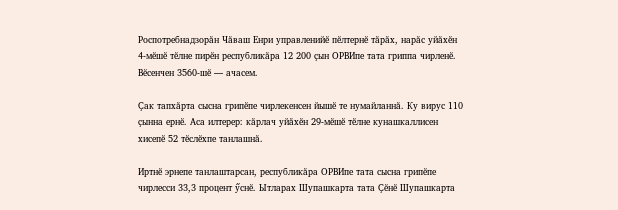Роспотребнадзорӑн Чӑваш Енри управленийӗ пӗлтернӗ тӑрӑх, нарӑс уйӑхӗн 4-мӗшӗ тӗлне пирӗн республикӑра 12 200 ҫын ОРВИпе тата гриппа чирленӗ. Вӗсенчен 3560-шӗ — ачасем.

Ҫак тапхӑрта сысна грипӗпе чирлекенсен йышӗ те нумайланнӑ. Ку вирус 110 ҫынна ернӗ. Аса илтерер: кӑрлач уйӑхӗн 29-мӗшӗ тӗлне кунашкаллисен хисепӗ 52 тӗслӗхпе танлашнӑ.

Иртнӗ эрнепе танлаштарсан, республикӑра ОРВИпе тата сысна грипӗпе чирлесси 33,3 процент ӳснӗ. Ытларах Шупашкарта тата Ҫӗнӗ Шупашкарта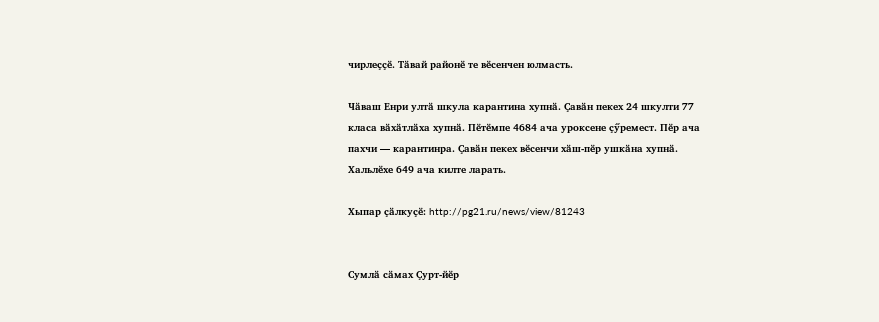чирлеҫҫӗ. Тӑвай районӗ те вӗсенчен юлмасть.

Чӑваш Енри ултӑ шкула карантина хупнӑ. Ҫавӑн пекех 24 шкулти 77 класа вӑхӑтлӑха хупнӑ. Пӗтӗмпе 4684 ача уроксене ҫӳремест. Пӗр ача пахчи — карантинра. Ҫавӑн пекех вӗсенчи хӑш-пӗр ушкӑна хупнӑ. Хальлӗхе 649 ача килте ларать.

Хыпар ҫӑлкуҫӗ: http://pg21.ru/news/view/81243


Сумлӑ сӑмах Ҫурт-йӗр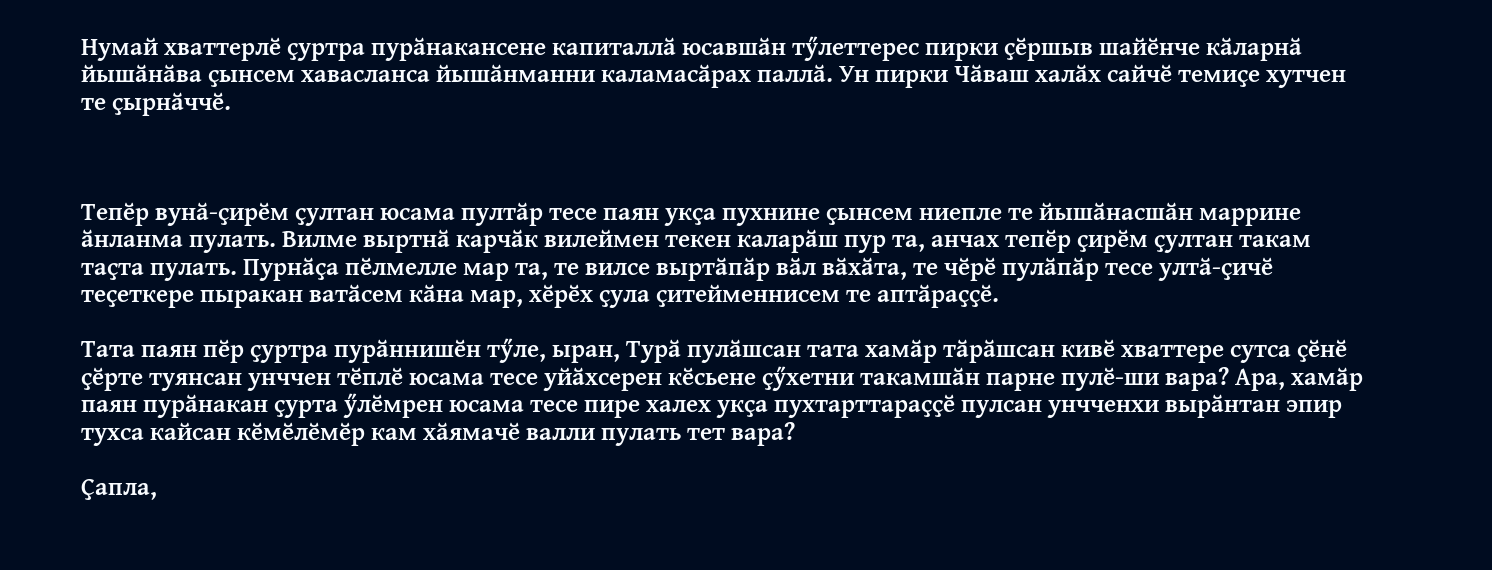Нумай хваттерлӗ ҫуртра пурӑнакансене капиталлӑ юсавшӑн тӳлеттерес пирки ҫӗршыв шайӗнче кӑларнӑ йышӑнӑва ҫынсем хавасланса йышӑнманни каламасӑрах паллӑ. Ун пирки Чӑваш халӑх сайчӗ темиҫе хутчен те ҫырнӑччӗ.



Тепӗр вунӑ-ҫирӗм ҫултан юсама пултӑр тесе паян укҫа пухнине ҫынсем ниепле те йышӑнасшӑн маррине ӑнланма пулать. Вилме выртнӑ карчӑк вилеймен текен каларӑш пур та, анчах тепӗр ҫирӗм ҫултан такам таҫта пулать. Пурнӑҫа пӗлмелле мар та, те вилсе выртӑпӑр вӑл вӑхӑта, те чӗрӗ пулӑпӑр тесе ултӑ-ҫичӗ теҫеткере пыракан ватӑсем кӑна мар, хӗрӗх ҫула ҫитейменнисем те аптӑраҫҫӗ.

Тата паян пӗр ҫуртра пурӑннишӗн тӳле, ыран, Турӑ пулӑшсан тата хамӑр тӑрӑшсан кивӗ хваттере сутса ҫӗнӗ ҫӗрте туянсан унччен тӗплӗ юсама тесе уйӑхсерен кӗсьене ҫӳхетни такамшӑн парне пулӗ-ши вара? Ара, хамӑр паян пурӑнакан ҫурта ӳлӗмрен юсама тесе пире халех укҫа пухтарттараҫҫӗ пулсан унчченхи вырӑнтан эпир тухса кайсан кӗмӗлӗмӗр кам хӑямачӗ валли пулать тет вара?

Ҫапла,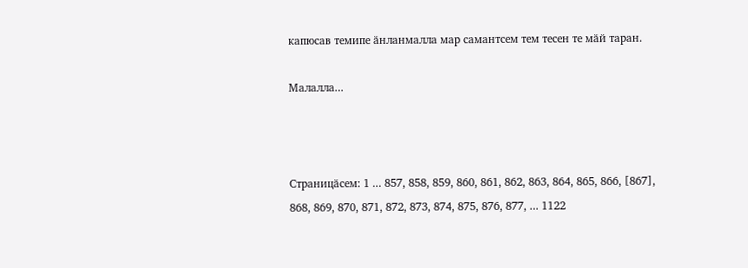капюсав темипе ӑнланмалла мар самантсем тем тесен те мӑй таран.

Малалла...



Страницӑсем: 1 ... 857, 858, 859, 860, 861, 862, 863, 864, 865, 866, [867], 868, 869, 870, 871, 872, 873, 874, 875, 876, 877, ... 1122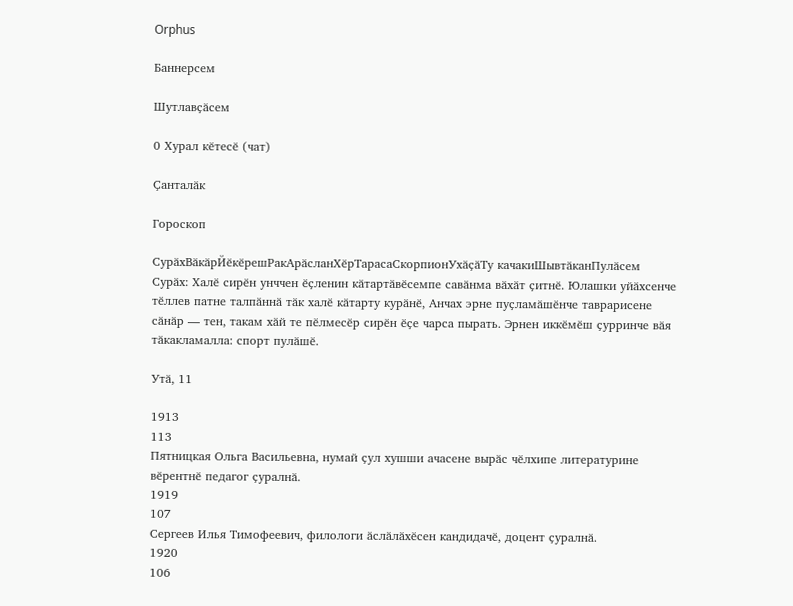Orphus

Баннерсем

Шутлавҫӑсем

0 Хурал кӗтесӗ (чат)

Ҫанталӑк

Гороскоп

СурӑхВӑкӑрЙӗкӗрешРакАрӑсланХӗрТарасаСкорпионУхӑҫӑТу качакиШывтӑканПулӑсем
Сурӑх: Халӗ сирӗн унччен ӗҫленин кӑтартӑвӗсемпе савӑнма вӑхӑт ҫитнӗ. Юлашки уйӑхсенче тӗллев патне талпӑннӑ тӑк халӗ кӑтарту курӑнӗ, Анчах эрне пуҫламӑшӗнче таврарисене сӑнӑр — тен, такам хӑй те пӗлмесӗр сирӗн ӗҫе чарса пырать. Эрнен иккӗмӗш ҫурринче вӑя тӑкакламалла: спорт пулӑшӗ.

Утӑ, 11

1913
113
Пятницкая Ольга Васильевна, нумай ҫул хушши ачасене вырӑс чӗлхипе литературине вӗрентнӗ педагог ҫуралнӑ.
1919
107
Сергеев Илья Тимофеевич, филологи ӑслӑлӑхӗсен кандидачӗ, доцент ҫуралнӑ.
1920
106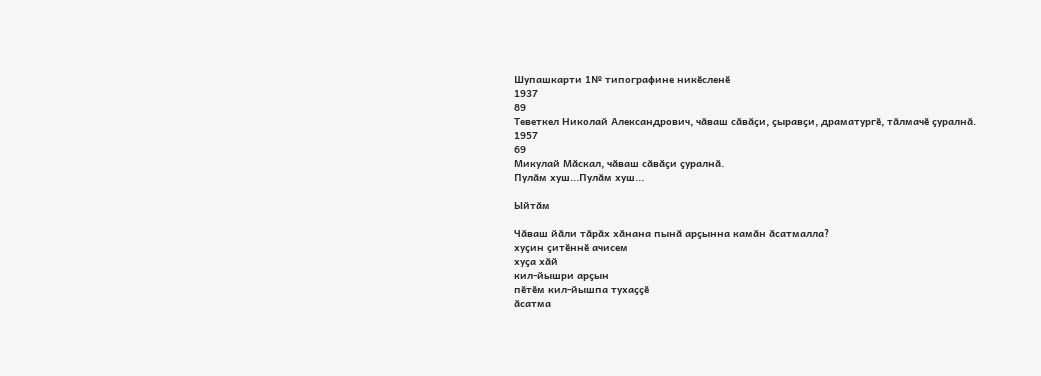Шупашкарти 1№ типографине никӗсленӗ
1937
89
Теветкел Николай Александрович, чӑваш сӑвӑҫи, ҫыравҫи, драматургӗ, тӑлмачӗ ҫуралнӑ.
1957
69
Микулай Мӑскал, чӑваш сӑвӑҫи ҫуралнӑ.
Пулӑм хуш...Пулӑм хуш...

Ыйтӑм

Чӑваш йӑли тӑрӑх хӑнана пынӑ арҫынна камӑн ӑсатмалла?
хуҫин ҫитӗннӗ ачисем
хуҫа хӑй
кил-йышри арҫын
пӗтӗм кил-йышпа тухаҫҫӗ
ӑсатма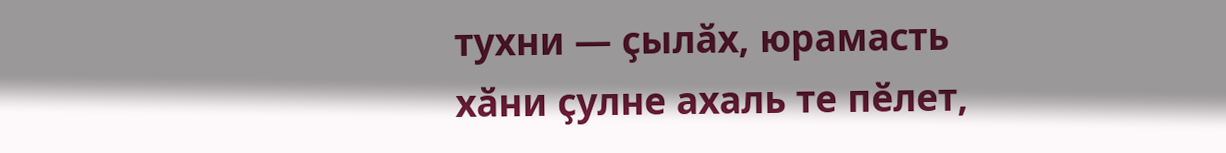тухни — ҫылӑх, юрамасть
хӑни ҫулне ахаль те пӗлет,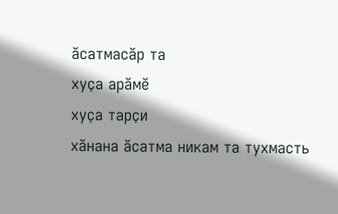ӑсатмасӑр та
хуҫа арӑмӗ
хуҫа тарҫи
хӑнана ӑсатма никам та тухмасть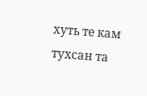хуть те кам тухсан та